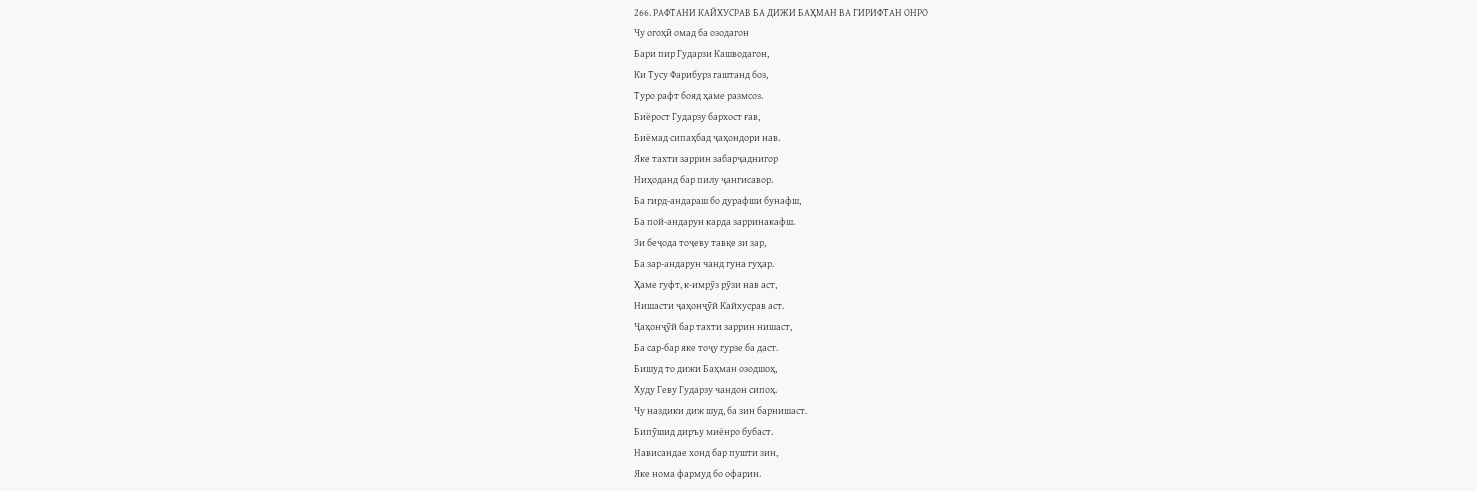266. РАФТАНИ КАЙХУСРАВ БА ДИЖИ БАҲМАН ВА ГИРИФТАН ОНРО
Чу огоҳӣ омад ба озодагон
Бари пир Гударзи Кашводагон,
Ки Тусу Фарибурз гаштанд боз,
Туро рафт бояд ҳаме размсоз.
Биёрост Гударзу бархост ғав,
Биёмад сипаҳбад ҷаҳондори нав.
Яке тахти заррин забарҷаднигор
Ниҳоданд бар пилу ҷангисавор.
Ба гирд-андараш бо дурафши бунафш,
Ба пой-андарун карда зарринакафш.
Зи беҷода тоҷеву тавқе зи зар,
Ба зар-андарун чанд гуна гуҳар.
Ҳаме гуфт, к-имрӯз рӯзи нав аст,
Нишасти ҷаҳонҷӯй Кайхусрав аст.
Ҷаҳонҷӯй бар тахти заррин нишаст,
Ба сар-бар яке тоҷу гурзе ба даст.
Бишуд то дижи Баҳман озодшоҳ,
Худу Геву Гударзу чандон сипоҳ.
Чу наздики диж шуд, ба зин барнишаст.
Бипӯшид диръу миёнро бубаст.
Нависандае хонд бар пушти зин,
Яке нома фармуд бо офарин.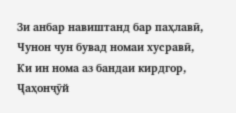Зи анбар навиштанд бар паҳлавӣ,
Чунон чун бувад номаи хусравӣ,
Ки ин нома аз бандаи кирдгор,
Ҷаҳонҷӯй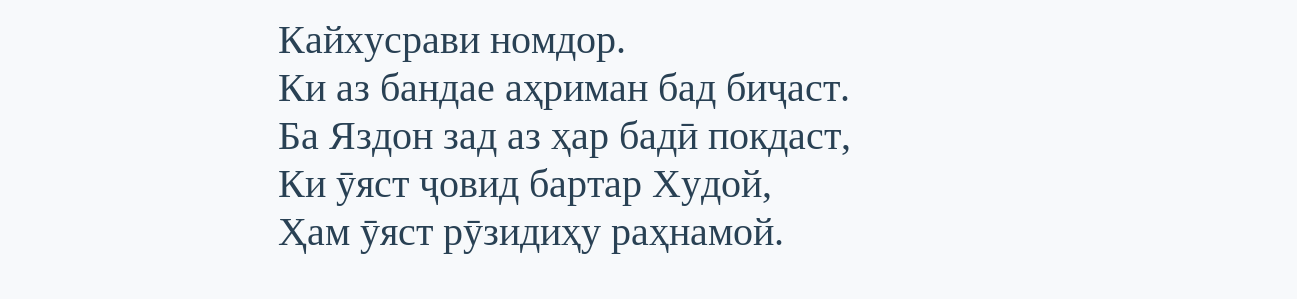Кайхусрави номдор.
Ки аз бандае аҳриман бад биҷаст.
Ба Яздон зад аз ҳар бадӣ покдаст,
Ки ӯяст ҷовид бартар Худой,
Ҳам ӯяст рӯзидиҳу раҳнамой.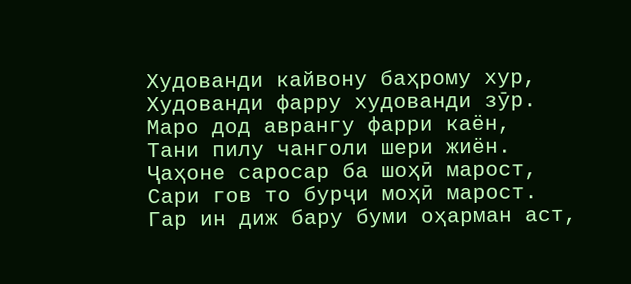Худованди кайвону баҳрому хур,
Худованди фарру худованди зӯр.
Маро дод аврангу фарри каён,
Тани пилу чанголи шери жиён.
Ҷаҳоне саросар ба шоҳӣ марост,
Сари гов то бурҷи моҳӣ марост.
Гар ин диж бару буми оҳарман аст,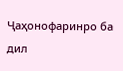Ҷаҳонофаринро ба дил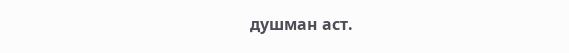душман аст.